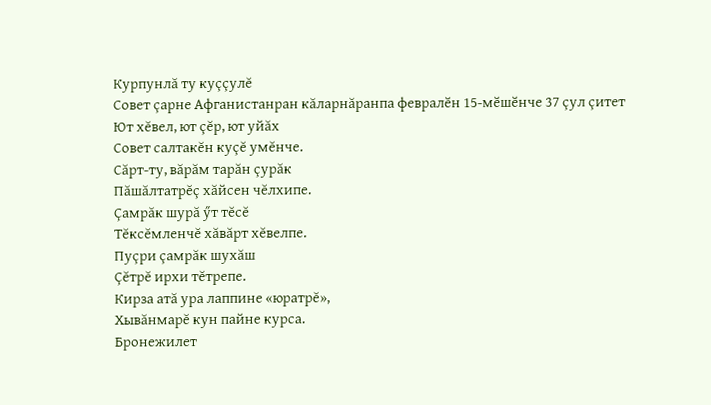Курпунлă ту куççулĕ
Совет çарне Афганистанран кăларнăранпа февралӗн 15-мӗшӗнче 37 çул çитет
Ют хĕвел, ют çĕр, ют уйăх
Совет салтакĕн куçĕ умĕнче.
Сăрт-ту, вăрăм тарăн çурăк
Пăшăлтатрĕç хăйсен чĕлхипе.
Çамрăк шурă ӳт тĕсĕ
Тĕксĕмленчĕ хăвăрт хĕвелпе.
Пуçри çамрăк шухăш
Çĕтрĕ ирхи тĕтрепе.
Кирза атă ура лаппине «юратрĕ»,
Хывăнмарĕ кун пайне курса.
Бронежилет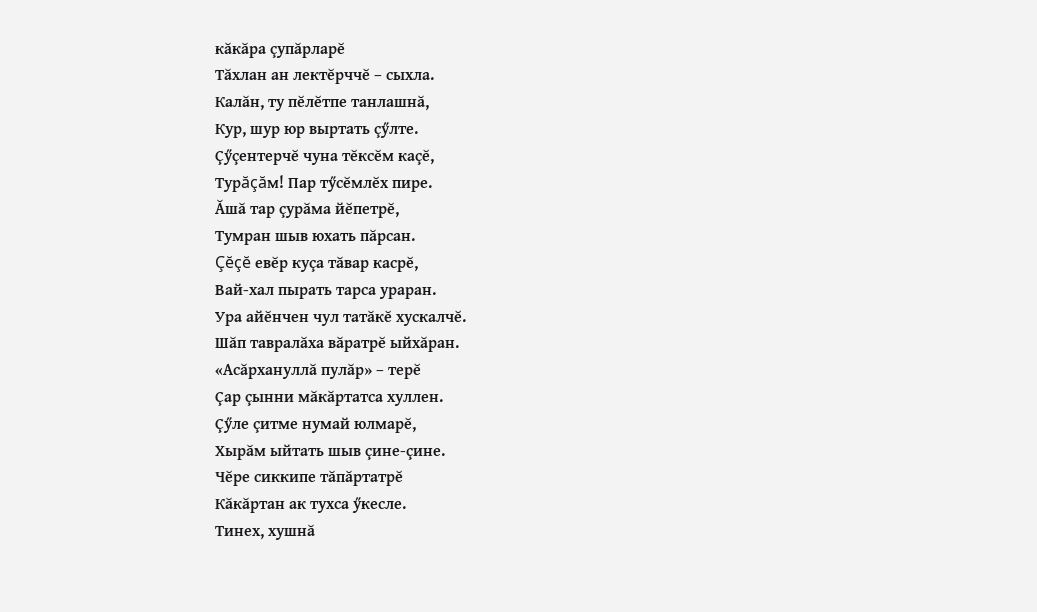кăкăра çупăрларĕ
Тăхлан ан лектĕрччĕ – сыхла.
Калăн, ту пĕлĕтпе танлашнă,
Кур, шур юр выртать çӳлте.
Çӳçентерчĕ чуна тĕксĕм каçĕ,
Турăçăм! Пар тӳсĕмлĕх пире.
Ăшă тар çурăма йĕпетрĕ,
Тумран шыв юхать пăрсан.
Çĕçĕ евĕр куçа тăвар касрĕ,
Вай-хал пырать тарса ураран.
Ура айĕнчен чул татăкĕ хускалчĕ.
Шăп тавралăха вăратрĕ ыйхăран.
«Асăрхануллă пулăр» – терĕ
Çар çынни мăкăртатса хуллен.
Çӳле çитме нумай юлмарĕ,
Хырăм ыйтать шыв çине-çине.
Чĕре сиккипе тăпăртатрĕ
Кăкăртан ак тухса ӳкесле.
Тинех, хушнă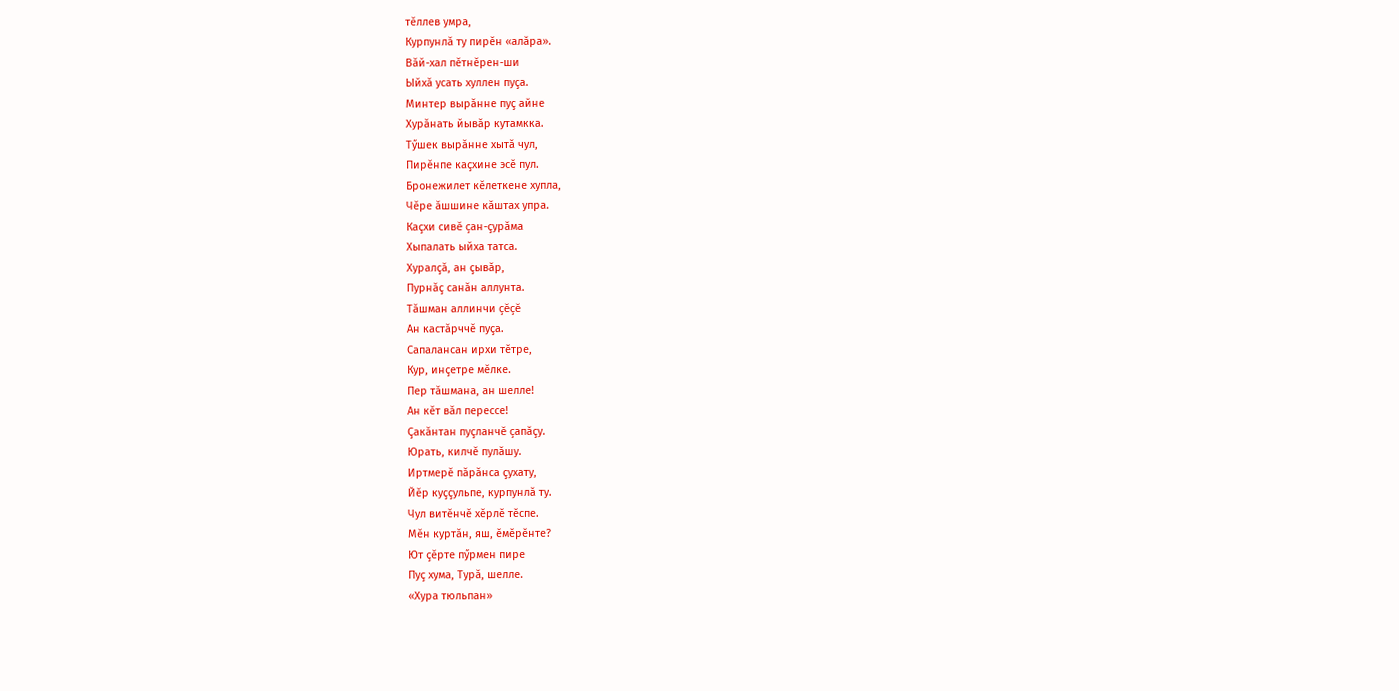тĕллев умра,
Курпунлă ту пирĕн «алăра».
Вăй-хал пĕтнĕрен-ши
Ыйхă усать хуллен пуçа.
Минтер вырăнне пуç айне
Хурăнать йывăр кутамкка.
Тӳшек вырăнне хытă чул,
Пирĕнпе каçхине эсĕ пул.
Бронежилет кĕлеткене хупла,
Чĕре ăшшине кăштах упра.
Каçхи сивĕ çан-çурăма
Хыпалать ыйха татса.
Хуралçă, ан çывăр,
Пурнăç санăн аллунта.
Тăшман аллинчи çĕçĕ
Ан кастăрччĕ пуçа.
Сапалансан ирхи тĕтре,
Кур, инçетре мĕлке.
Пер тăшмана, ан шелле!
Ан кĕт вăл перессе!
Çакăнтан пуçланчĕ çапăçу.
Юрать, килчĕ пулăшу.
Иртмерĕ пăрăнса çухату,
Йĕр куççульпе, курпунлă ту.
Чул витĕнчĕ хĕрлĕ тĕспе.
Мĕн куртăн, яш, ĕмĕрĕнте?
Ют çĕрте пӳрмен пире
Пуç хума, Турă, шелле.
«Хура тюльпан»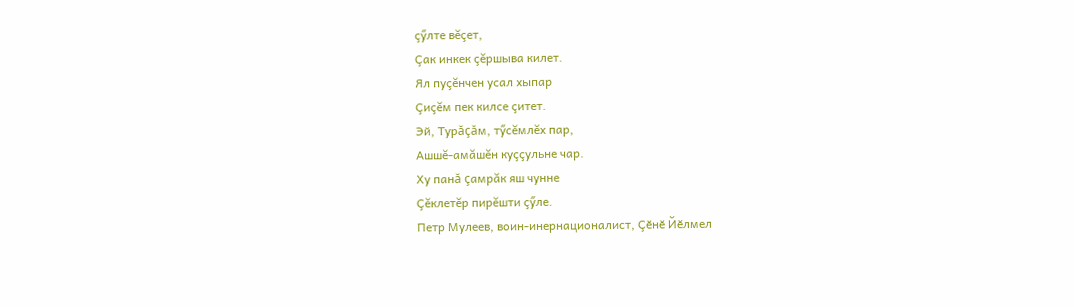çӳлте вĕçет,
Çак инкек çĕршыва килет.
Ял пуçĕнчен усал хыпар
Çиçĕм пек килсе çитет.
Эй, Турăçăм, тӳсĕмлĕх пар,
Ашшĕ-амăшĕн куççульне чар.
Ху панă çамрăк яш чунне
Çĕклетĕр пирĕшти çӳле.
Петр Мулеев, воин-инернационалист, Çӗнӗ Йӗлмел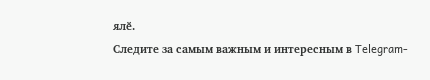ялӗ.
Следите за самым важным и интересным в Telegram-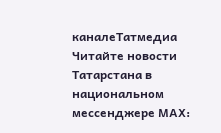каналеТатмедиа
Читайте новости Татарстана в национальном мессенджере MАХ: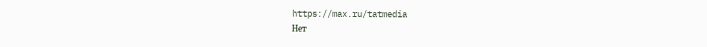https://max.ru/tatmedia
Нет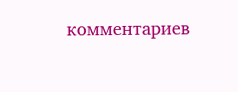комментариев